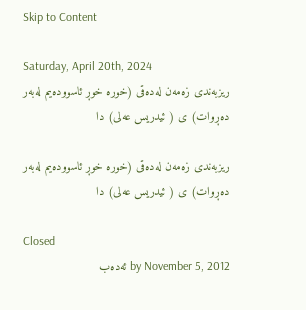Skip to Content

Saturday, April 20th, 2024
ریزبه‌ندی زه‌مه‌ن له‌ده‌قی (خوره‌ خوڕ ئاسووده‌یم له‌به‌ر ده‌ڕوات) ی ( ئیدریس عه‌لی) دا

ریزبه‌ندی زه‌مه‌ن له‌ده‌قی (خوره‌ خوڕ ئاسووده‌یم له‌به‌ر ده‌ڕوات) ی ( ئیدریس عه‌لی) دا

Closed
by November 5, 2012 ئەدەب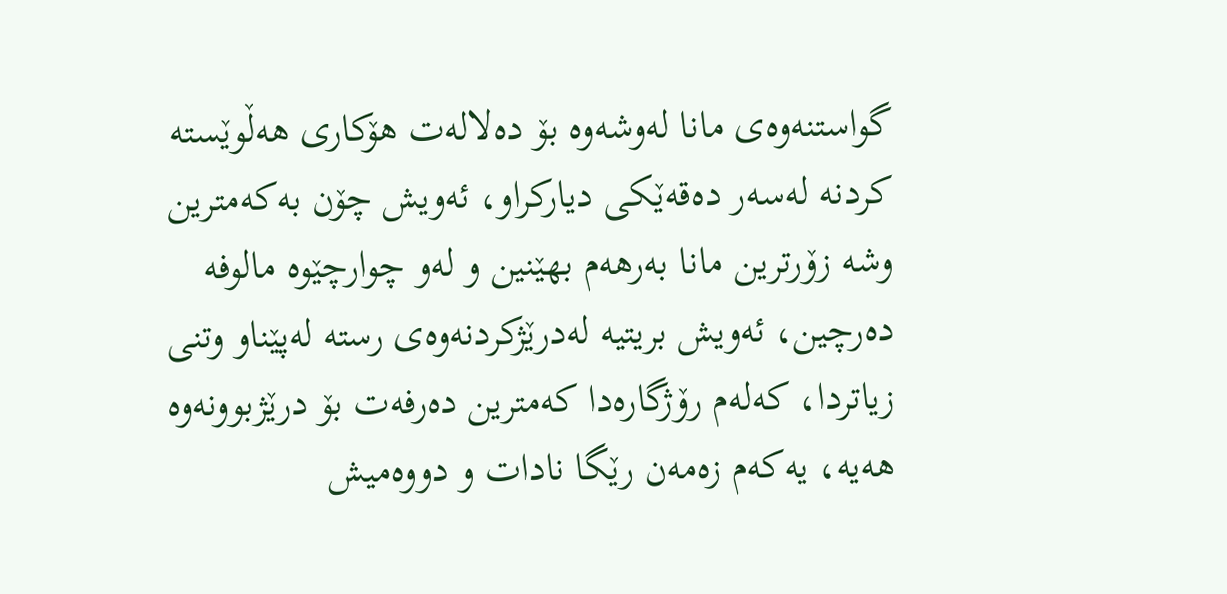گواستنه‌وه‌ی مانا له‌وشه‌وه‌ بۆ ده‌لاله‌ت هۆكاری هه‌ڵوێسته‌ كردنه‌ له‌سه‌ر ده‌قه‌ێكی دیاركراو، ئه‌ویش چۆن به‌كه‌مترین وشه‌ زۆرترین مانا به‌رهه‌م بهێنین و له‌و چوارچێوه‌ مالوفه‌ ده‌رچین، ئه‌ویش بریتیه‌ له‌درێژكردنه‌وه‌ی رسته‌ له‌پێناو وتنی زیاتردا، كه‌له‌م رۆژگاره‌دا كه‌مترین ده‌رفه‌ت بۆ درێژبوونه‌وه‌ هه‌یه‌، یه‌كه‌م زه‌مه‌ن رێگا نادات و دووه‌میش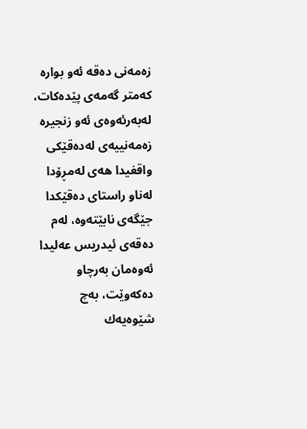زه‌مه‌نی ده‌قه‌ ئه‌و بواره‌ كه‌متر گه‌مه‌ی پێده‌كات، له‌به‌رئه‌وه‌ی ئه‌و زنجیره‌ زه‌مه‌نییه‌ی له‌ده‌قێكی واقغیدا هه‌ی له‌مڕۆدا له‌ناو راستای ده‌قێكدا جێگه‌ی نابێته‌وه‌، له‌م ده‌قه‌ی ئیدریس عه‌لیدا ئه‌وه‌مان به‌رچاو ده‌كه‌وێت، به‌چ شێوه‌یه‌ك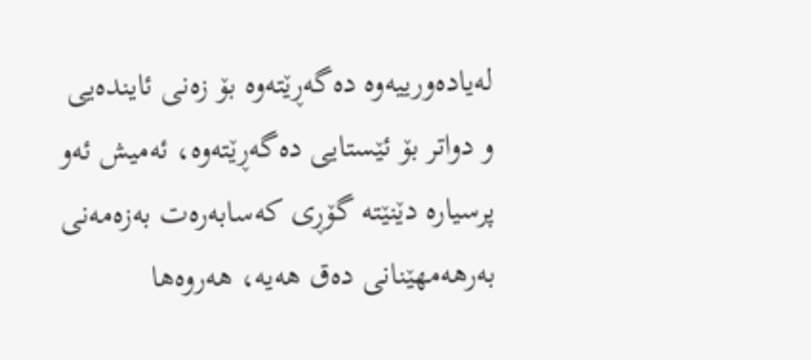له‌یاده‌ورییه‌وه‌ ده‌گه‌ڕێته‌وه‌ بۆ زه‌نی ئاینده‌یی و دواتر بۆ ئێستایی ده‌گه‌ڕێته‌وه‌، ئه‌میش ئه‌و پرسیاره‌ دێنێته‌ گۆڕی كه‌سابه‌ره‌ت به‌زه‌مه‌نی به‌رهه‌مهێنانی ده‌ق هه‌یه‌، هه‌روه‌ها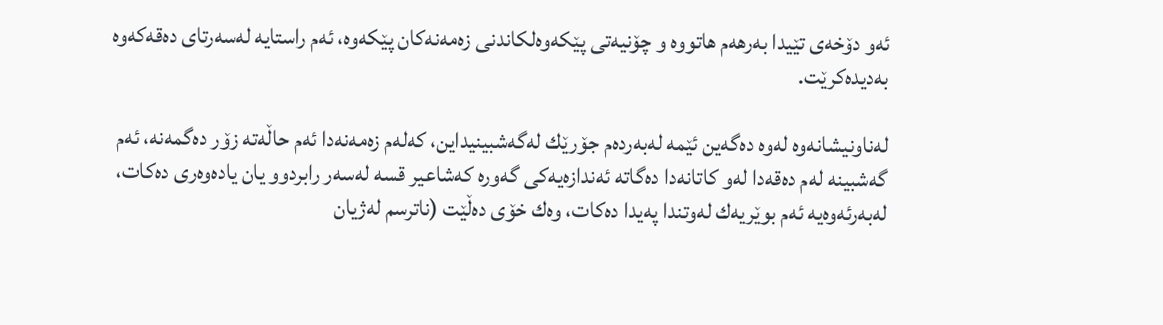ئه‌و دۆخه‌ی تێیدا به‌رهه‌م هاتووه‌ و چۆنیه‌تی پێكه‌وه‌لكاندنی زه‌مه‌نه‌كان پێكه‌وه‌، ئه‌م راستایه‌ له‌سه‌رتای ده‌قه‌كه‌وه‌ به‌دیده‌كرێت.

له‌ناونیشانه‌وه‌ له‌وه‌ ده‌گه‌ین ئێمه‌ له‌به‌رده‌م جۆرێك له‌گه‌شبینیداین، كه‌له‌م زه‌مه‌نه‌دا ئه‌م حاڵه‌ته‌ زۆر ده‌گمه‌نه‌، ئه‌م گه‌شبینه‌ له‌م ده‌قه‌دا له‌و كاتانه‌دا ده‌گاته‌ ئه‌ندازه‌یه‌كی گه‌وره‌ كه‌شاعیر قسه‌ له‌سه‌ر رابردوو یان یاده‌وه‌ری ده‌كات، له‌به‌رئه‌وه‌یه‌ ئه‌م بوێریه‌ك له‌وتندا په‌یدا ده‌كات، وه‌ك خۆی ده‌ڵێت (ناترسم له‌ژیان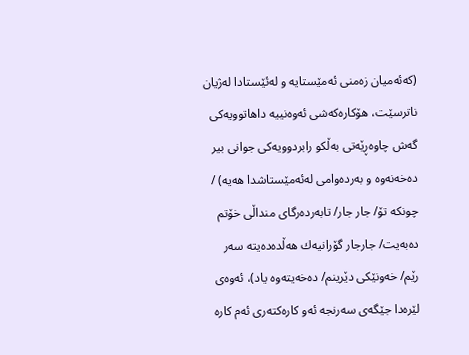(كه‌ئه‌میان زه‌منی ئه‌مێستایه‌ و له‌ئێستادا له‌ژیان ناترسێت، هۆكاره‌كه‌شی ئه‌وه‌نییه‌ داهاتوویه‌كی گه‌ش چاوه‌ڕێه‌تی به‌ڵكو رابردوویه‌كی جوانی بیر ده‌خه‌نه‌وه‌ و به‌رده‌وامی له‌ئه‌مێستاشدا هه‌یه‌) / چونكه‌ تۆ/ جار جار/ تابه‌رده‌رگای منداڵی خۆتم ده‌به‌یت/ جارجار گۆرانیه‌ك هه‌ڵده‌ده‌یته‌ سه‌ر رێم/ خه‌ونێكی دێرینم/ ده‌خه‌یته‌وه‌ یاد)، ئه‌وه‌ی لێره‌دا جێگه‌ی سه‌رنجه‌ ئه‌و كاره‌كته‌ری ئه‌م كاره‌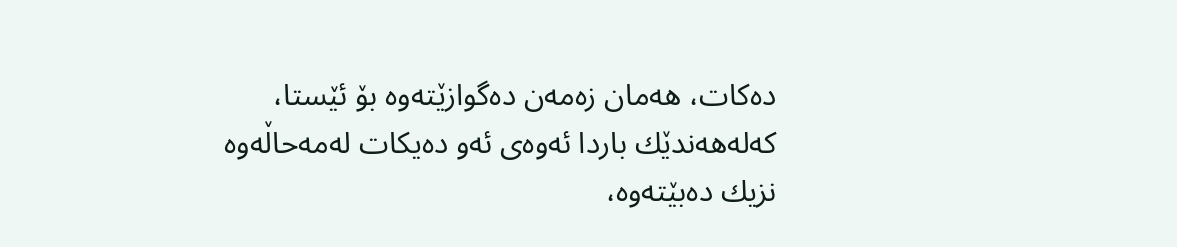ده‌كات، هه‌مان زه‌مه‌ن ده‌گوازێته‌وه‌ بۆ ئێستا، كه‌له‌هه‌ندێك باردا ئه‌وه‌ی ئه‌و ده‌یكات له‌مه‌حاڵه‌وه‌ نزیك ده‌بێته‌وه‌،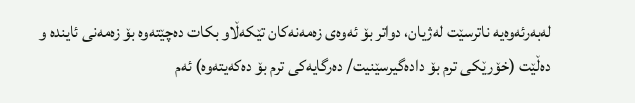له‌به‌رئه‌وه‌یه‌ ناترسێت له‌ژیان، دواتر بۆ ئه‌وه‌ی زه‌مه‌نه‌كان تێكه‌ڵاو بكات ده‌چێته‌وه‌ بۆ زه‌مه‌نی ئاینده‌ و ده‌ڵێت (خۆرێكی ترم بۆ داده‌گیرسێنیت/ ده‌رگایه‌كی ترم بۆ ده‌كه‌یته‌وه‌) ئه‌م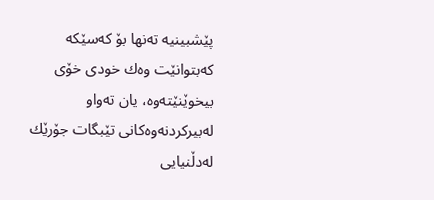پێشبینیه‌ ته‌نها بۆ كه‌سێكه‌ كه‌بتوانێت وه‌ك خودی خۆی بیخوێنێته‌وه‌، یان ته‌واو له‌بیركردنه‌وه‌كانی تێبگات جۆرێك له‌دڵنیایی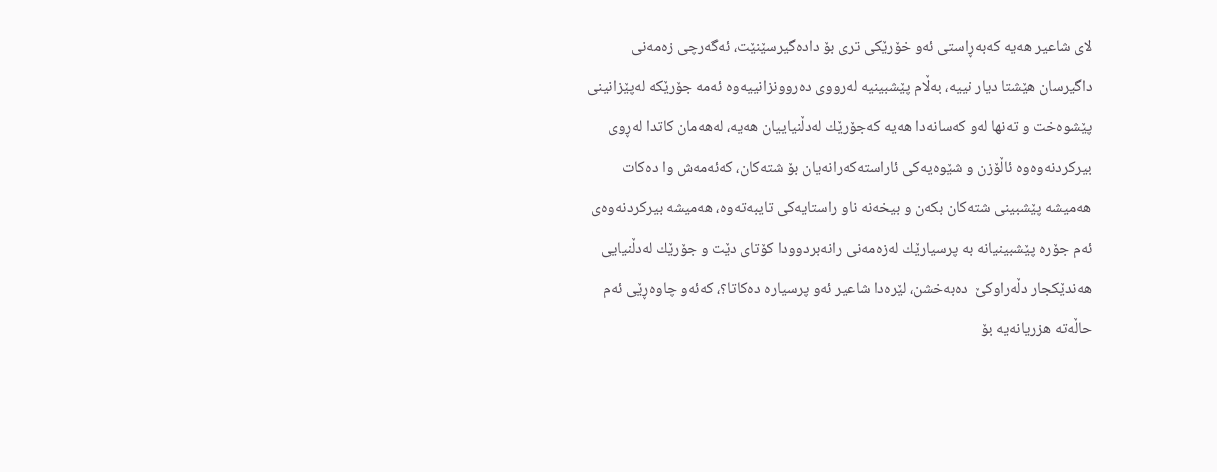لای شاعیر هه‌یه‌ كه‌به‌ڕاستی ئه‌و خۆرێكی تری بۆ داده‌گیرسێنێت، ئه‌گه‌رچی زه‌مه‌نی داگیرسان هێشتا دیار نییه‌، به‌ڵام پێشبینیه‌ له‌رووی ده‌روونزانییه‌وه‌ ئه‌مه‌ جۆرێكه‌ له‌پێزانینی پێشوه‌خت و ته‌نها له‌و كه‌سانه‌دا هه‌یه‌ كه‌جۆرێك له‌دڵنیاییان هه‌یه‌، له‌هه‌مان كاتدا له‌ڕوی بیركردنه‌وه‌وه‌ ئاڵۆزن و شێوه‌یه‌كی ئاراسته‌كه‌رانه‌یان بۆ شته‌كان، كه‌ئه‌مه‌ش وا ده‌كات هه‌میشه‌ پێشبینی شته‌كان بكه‌ن و بیخه‌نه‌ ناو راستایه‌كی تایبه‌ته‌وه‌، هه‌میشه‌ بیركردنه‌وه‌ی ئه‌م جۆره‌ پێشبینیانه‌ به‌ پرسیارێك له‌زه‌مه‌نی رانه‌بردوودا كۆتای دێت و جۆرێك له‌دڵنیایی هه‌ندێكجار دڵه‌راوكێ  ده‌به‌خشن، لێره‌دا شاعیر ئه‌و پرسیاره‌ ده‌كاتا؟، كه‌ئه‌و چاوه‌ڕێی ئه‌م حاڵه‌ته‌ هزریانه‌یه‌ بۆ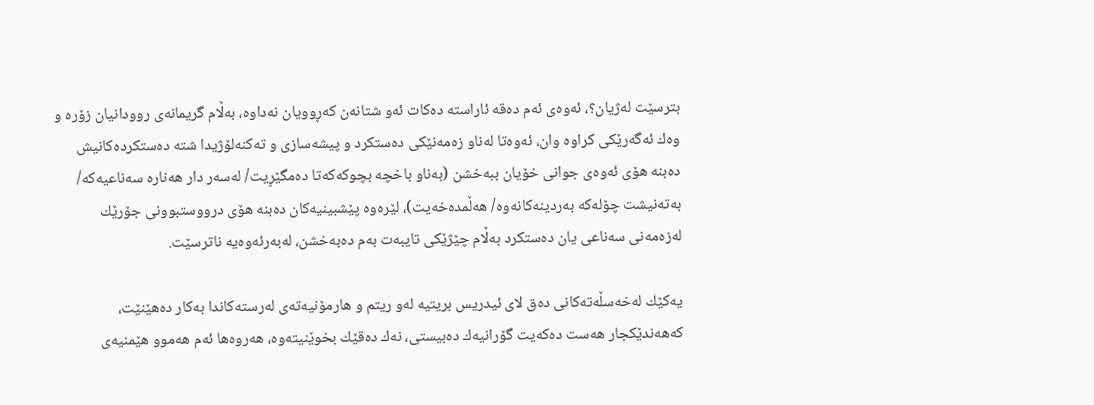بترسێت له‌ژیان؟، ئه‌وه‌ی ئه‌م ده‌قه‌ ئاراسته‌ ده‌كات ئه‌و شتانه‌ن كه‌ڕوویان نه‌داوه‌، به‌ڵام گریمانه‌ی روودانیان زۆره‌ و وه‌ك ئه‌گه‌رێكی كراوه‌ وان، ئه‌وه‌تا له‌ناو زه‌مه‌نێكی ده‌ستكرد و پیشه‌سازی و ته‌كنه‌لۆژیدا شته‌ ده‌ستكرده‌كانیش ده‌بنه‌ هۆی ئه‌وه‌ی جوانی خۆیان ببه‌خشن (به‌ناو باخچه‌ بچوكه‌كه‌تا ده‌مگێڕیت/ له‌سه‌ر دار هه‌ناره‌ سه‌ناعیه‌كه‌/ به‌ته‌نیشت چۆله‌كه‌ به‌ردینه‌كانه‌وه‌/ هه‌ڵمده‌خه‌یت)، لێره‌وه‌ پێشبینیه‌كان ده‌بنه‌ هۆی درووستبوونی جۆرێك له‌زه‌مه‌نی سه‌ناعی یان ده‌ستكرد به‌ڵام چێژێكی تایبه‌ت به‌م ده‌به‌خشن، له‌به‌رئه‌وه‌یه‌ ناترسێت.

یه‌كێك له‌خه‌سڵه‌ته‌كانی ده‌ق لای ئیدریس بریتیه‌ له‌و ریتم و هارمۆنیه‌ته‌ی له‌رسته‌كاندا به‌كار ده‌هێنێت، كه‌هه‌ندێكجار هه‌ست ده‌كه‌یت گۆرانیه‌ك ده‌بیستی، نه‌ك ده‌قێك بخوێنیته‌وه‌، هه‌روه‌ها ئه‌م هه‌موو هێمنیه‌ی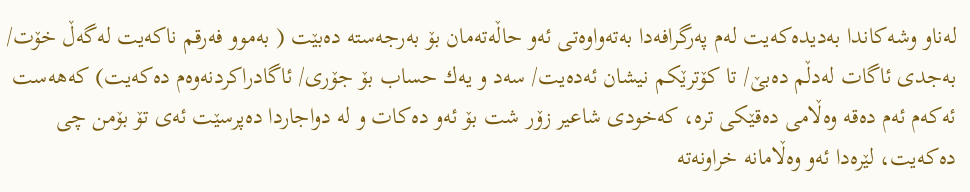له‌ناو وشه‌كاندا به‌دیده‌كه‌یت له‌م په‌رگرافه‌دا به‌ته‌واوه‌تی ئه‌و حاڵه‌ته‌مان بۆ به‌رجه‌سته‌ ده‌بێت ( به‌موو فه‌رقم ناكه‌یت له‌گه‌ڵ خۆت/ به‌جدی ئاگات له‌دڵم ده‌بێ/ تا كۆترێكم نیشان ئه‌ده‌یت/ سه‌د و یه‌ك حساب بۆ جۆری/ ئاگادراكردنه‌وه‌م ده‌كه‌یت) كه‌هه‌ست ئه‌كه‌م ئه‌م ده‌قه‌ وه‌ڵامی ده‌قێكی تره‌، كه‌خودی شاعیر زۆر شت بۆ ئه‌و ده‌كات و له‌ دواجاردا ده‌پرسێت ئه‌ی تۆ بۆمن چی ده‌كه‌یت، لێره‌دا ئه‌و وه‌ڵامانه‌ خراونه‌ته‌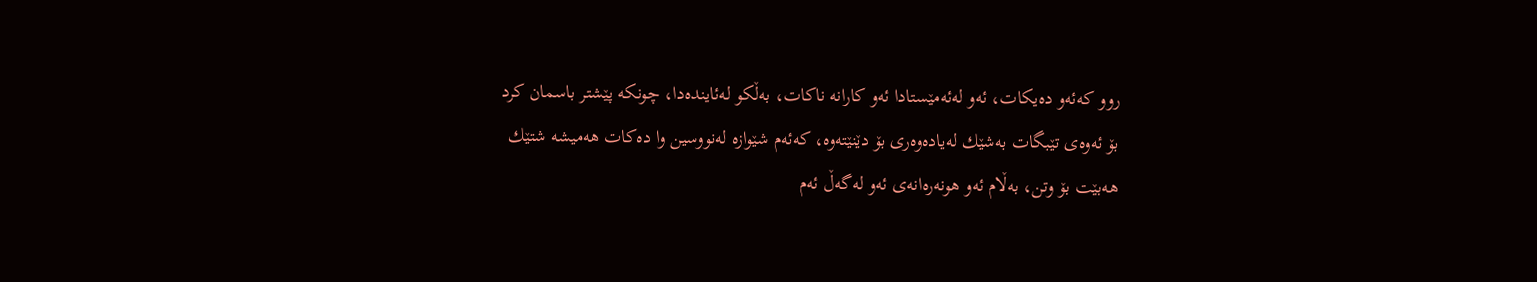روو كه‌ئه‌و ده‌یكات، ئه‌و له‌ئه‌مێستادا ئه‌و كارانه‌ ناكات، به‌ڵكو له‌ئاینده‌دا، چونكه‌ پێشتر باسمان كرد بۆ ئه‌وه‌ی تێبگات به‌شێك له‌یاده‌وه‌ری بۆ دێنێته‌وه‌، كه‌ئه‌م شێوازه‌ له‌نووسین وا ده‌كات هه‌میشه‌ شتێك هه‌بێت بۆ وتن، به‌ڵام ئه‌و هونه‌ره‌انه‌ی ئه‌و له‌گه‌ڵ ئه‌م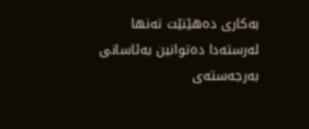به‌كاری ده‌هێنێت ته‌نها له‌رسته‌دا ده‌توانین به‌ئاسانی به‌رجه‌سته‌ی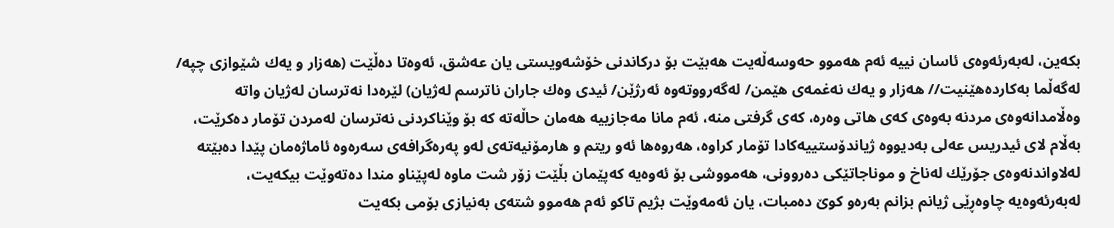بكه‌ین، له‌به‌رئه‌وه‌ی ئاسان نییه‌ ئه‌م هه‌موو حه‌وسه‌ڵه‌یت هه‌بێت بۆ دركاندنی خۆشه‌ویستی یان عه‌شق، ئه‌وه‌تا ده‌ڵێت (هه‌زار و یه‌ك شێوازی چپه‌/ له‌گه‌ڵما به‌كارده‌هێنیت// هه‌زار و یه‌ك نه‌غمه‌ی هێمن/ له‌گه‌رووته‌وه‌ ئه‌رژێن/ ئیدی وه‌ك جاران ناترسم له‌ژیان) لێره‌دا نه‌ترسان له‌ژیان واته‌ وه‌ڵامدانه‌وه‌ی مردنه‌ به‌وه‌ی كه‌ی هاتی وه‌ره‌، كه‌ی گرفتی منه‌، ئه‌م مانا مه‌جازییه‌ هه‌مان حاڵه‌ته‌ كه‌ بۆ وێناكردنی نه‌ترسان له‌مردن تۆمار ده‌كرێت، به‌ڵام لای ئیدریس عه‌لی به‌دیووه‌ ژیاندۆستییه‌كادا تۆمار كراوه‌، هه‌روه‌ها ئه‌و ریتم و هارمۆنیه‌ته‌ی له‌و په‌ره‌گرافه‌ی سه‌ره‌وه‌ ئاماژه‌مان پێدا ده‌بێته‌ له‌لاواندنه‌وه‌ی جۆرێك له‌ناخ و موناجاتێكی ده‌روونی، هه‌مووشی بۆ ئه‌وه‌یه‌ كه‌پێمان بڵێت زۆر شت ماوه‌ له‌پێناو مندا ده‌ته‌وێت بیكه‌یت، له‌به‌رئه‌وه‌یه‌ چاوه‌ڕێی ژیانم بزانم به‌ره‌و كوێ ده‌مبات، یان ئه‌مه‌وێت بژیم تاكو ئه‌م هه‌موو شته‌ی به‌نیازی بۆمی بكه‌یت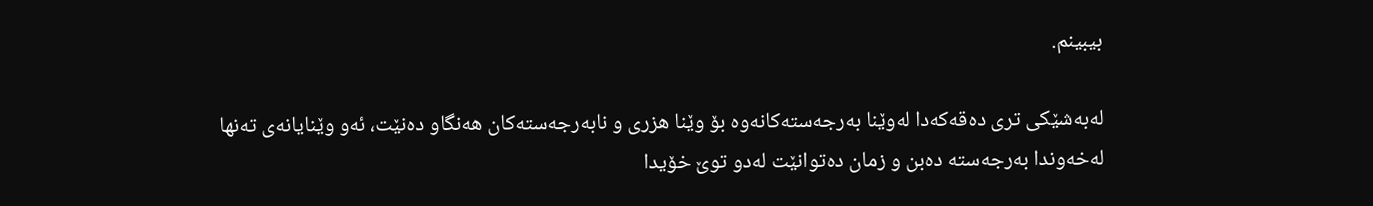بیبینم.

له‌به‌شێكی تری ده‌قه‌كه‌دا له‌وێنا به‌رجه‌سته‌كانه‌وه‌ بۆ وێنا هزری و نابه‌رجه‌سته‌كان هه‌نگاو ده‌نێت، ئه‌و وێنایانه‌ی ته‌نها له‌خه‌وندا به‌رجه‌سته‌ ده‌بن و زمان ده‌توانێت له‌دو توێ خۆیدا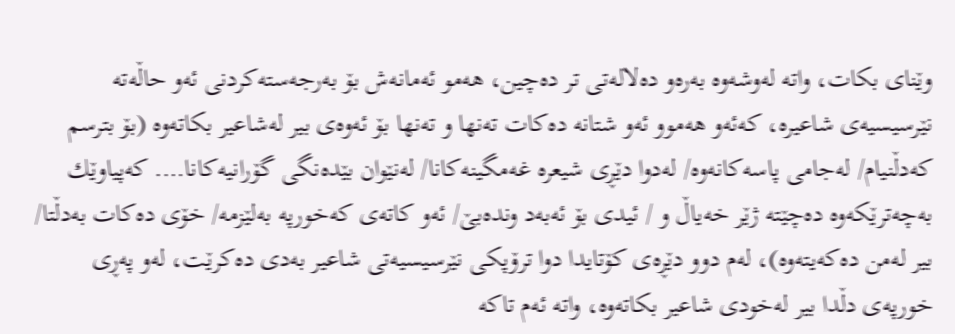وێنای بكات، واته‌ له‌وشه‌وه‌ به‌ره‌و ده‌لاله‌تی تر ده‌چین، هه‌مو ئه‌مانه‌ش بۆ به‌رجه‌سته‌كردنی ئه‌و حاڵه‌ته‌ نێرسیسیه‌ی شاعیره‌، كه‌ئه‌و هه‌موو ئه‌و شتانه‌ ده‌كات ته‌نها و ته‌نها بۆ ئه‌وه‌ی بیر له‌شاعیر بكاته‌وه‌ (بۆ بترسم كه‌دڵنیام/ له‌جامی پاسه‌كانه‌وه‌/ له‌دوا دێڕی شیعره‌ غه‌مگینه‌كانا/ له‌نێوان بێده‌نگی گۆرانیه‌كانا…. كه‌پیاوێك به‌چه‌ترێكه‌وه‌ ده‌چێته‌ ژێر خه‌یاڵ و / ئیدی بۆ ئه‌به‌د ونده‌بێ/ ئه‌و كاته‌ی كه‌خورپه‌ به‌لێزمه‌/ خۆی ده‌كات به‌دڵتا/ بیر له‌من ده‌كه‌یته‌وه‌)، له‌م دوو دێڕه‌ی كۆتایدا دوا ترۆپكی نێرسیسیه‌تی شاعیر به‌دی ده‌كرێت، له‌و په‌ڕی خورپه‌ی دڵدا بیر له‌خودی شاعیر بكاته‌وه‌، واته‌ ئه‌م تاكه‌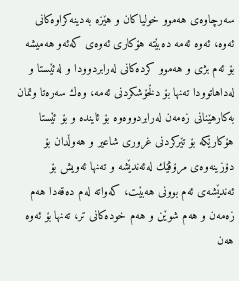سه‌رچاوه‌ی هه‌موو خولیاكان و هێزه‌ به‌دینه‌كراوه‌كانی ئه‌وه‌، ئه‌وه‌ ئه‌مه‌ ده‌بێته‌ هۆكاری ئه‌وه‌ی كه‌ئه‌و هه‌میشه‌ بۆ ئه‌م بژی و هه‌موو كرده‌كانی له‌رابردوودا و له‌ئێستا و له‌داهاتوودا ته‌نها بۆ دڵخۆشكردنی ئه‌مه‌، وه‌ك سه‌ره‌تا وتمان به‌كارهێنانی زه‌مه‌ن له‌رابردووه‌وه‌ بۆ ئاینده‌ و بۆ ئێستا هۆكارێكه‌ بۆ تێركردنی غروری شاعیر و هه‌وڵدان بۆ دۆزینه‌وه‌ی مرۆڤێك له‌ئه‌ندێشه‌ و ته‌نها ئه‌ویش بۆ ئه‌ندێشه‌ی ئه‌م بوونی هه‌بێت، كه‌واته‌ له‌م ده‌قه‌دا هه‌م زه‌مه‌ن و هه‌م شوێن و هه‌م خوده‌كانی تر، ته‌نها بۆ ئه‌وه‌ هه‌ن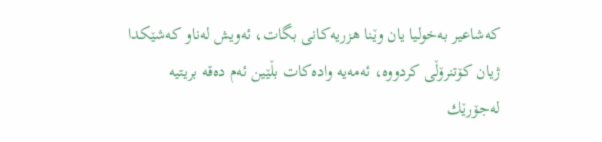كه‌شاعیر به‌خولیا یان وێنا هزریه‌كانی بگات، ئه‌ویش له‌ناو كه‌شێكدا ژیان كۆتنرۆڵی كردووه‌، ئه‌مه‌یه‌ واده‌كات بڵێین ئه‌م ده‌قه‌ بریتیه‌ له‌جۆرێك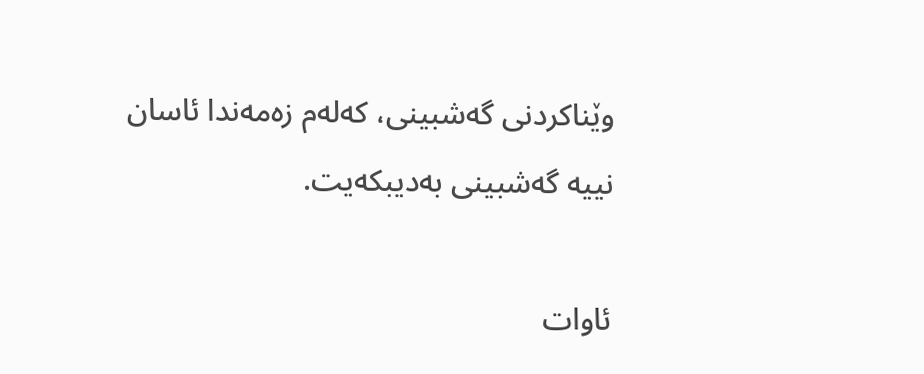وێناكردنی گه‌شبینی، كه‌له‌م زه‌مه‌ندا ئاسان نییه‌ گه‌شبینی به‌دیبكه‌یت.

ئاوات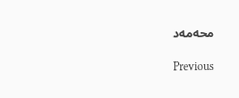محه‌مه‌د

Previous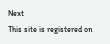Next
This site is registered on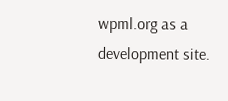wpml.org as a development site.